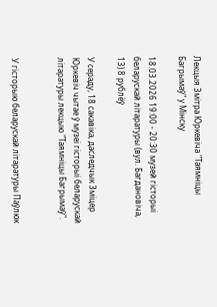Лекцыя Змітра Юркевіча "Таямніцы Багрымаў" у Мінску

18.03.2026 19:00 - 20:30 музей гісторыі беларускай літаратуры (вул. Багдановіча, 13) 8 рублёў

У сераду, 18 сакавіка, даследчык Зміцер Юркевіч чытае ў музеі гісторыі беларускай літаратуры лекцыю "Таямніцы Багрымаў".


У гісторыю беларускай літаратуры Паўлюк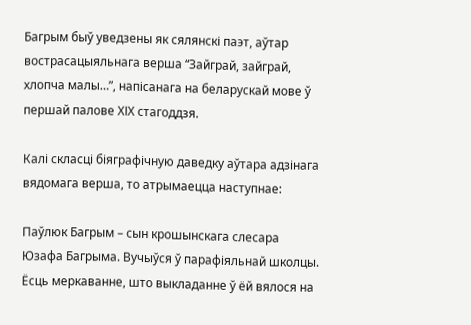Багрым быў уведзены як сялянскі паэт, аўтар вострасацыяльнага верша “Зайграй, зайграй, хлопча малы…”, напісанага на беларускай мове ў першай палове ХІХ стагоддзя.

Калі скласці біяграфічную даведку аўтара адзінага вядомага верша, то атрымаецца наступнае:

Паўлюк Багрым – сын крошынскага слесара Юзафа Багрыма. Вучыўся ў парафіяльнай школцы. Ёсць меркаванне, што выкладанне ў ёй вялося на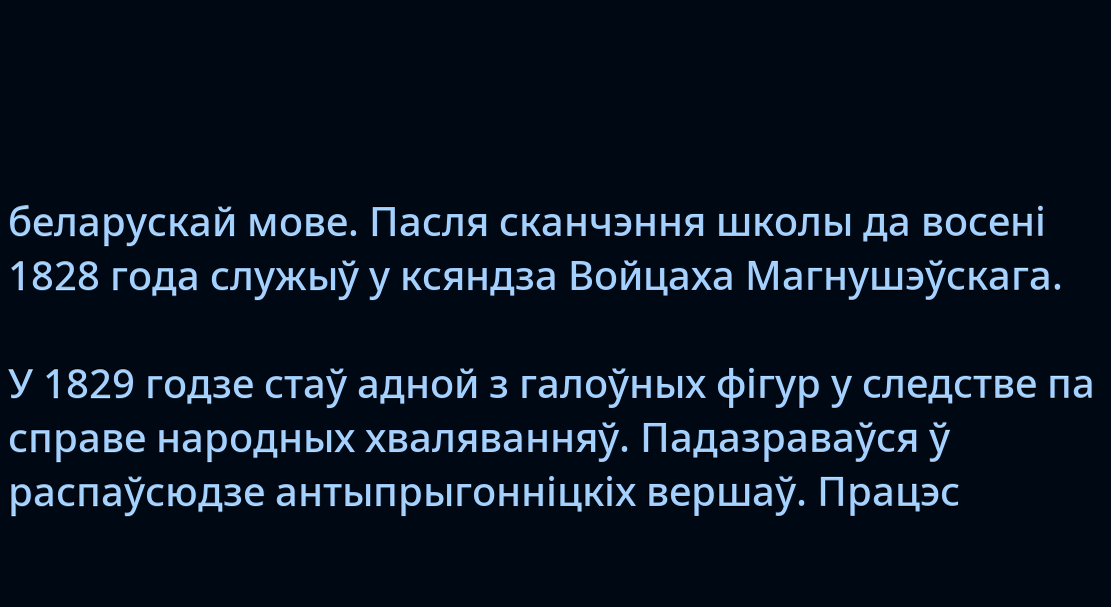беларускай мове. Пасля сканчэння школы да восені 1828 года служыў у ксяндза Войцаха Магнушэўскага.

У 1829 годзе стаў адной з галоўных фігур у следстве па справе народных хваляванняў. Падазраваўся ў распаўсюдзе антыпрыгонніцкіх вершаў. Працэс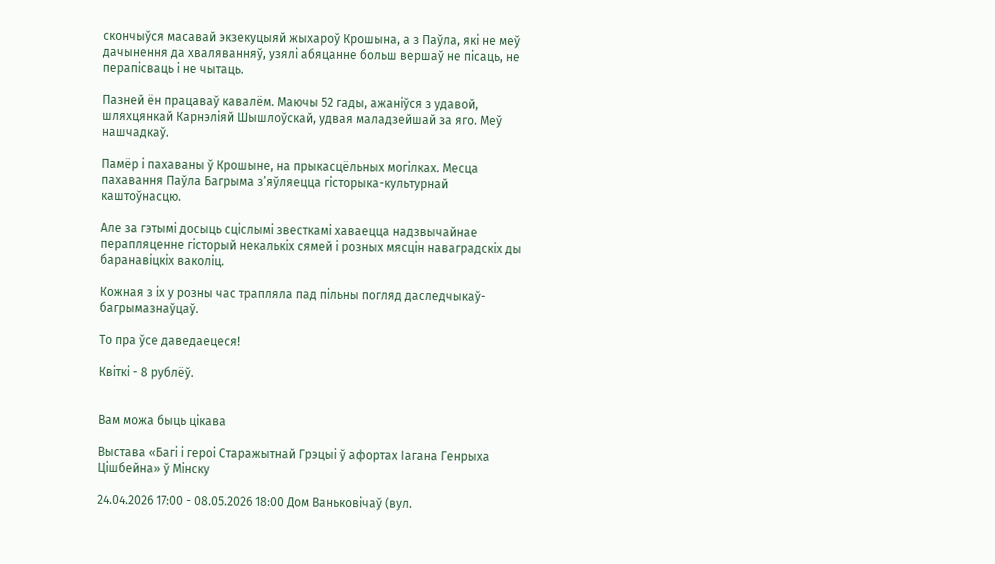скончыўся масавай экзекуцыяй жыхароў Крошына, а з Паўла, які не меў дачынення да хваляванняў, узялі абяцанне больш вершаў не пісаць, не перапісваць і не чытаць.

Пазней ён працаваў кавалём. Маючы 52 гады, ажаніўся з удавой, шляхцянкай Карнэліяй Шышлоўскай, удвая маладзейшай за яго. Меў нашчадкаў.

Памёр і пахаваны ў Крошыне, на прыкасцёльных могілках. Месца пахавання Паўла Багрыма з’яўляецца гісторыка-культурнай каштоўнасцю.

Але за гэтымі досыць сціслымі звесткамі хаваецца надзвычайнае перапляценне гісторый некалькіх сямей і розных мясцін наваградскіх ды баранавіцкіх ваколіц.

Кожная з іх у розны час трапляла пад пільны погляд даследчыкаў-багрымазнаўцаў.

То пра ўсе даведаецеся!

Квіткі - 8 рублёў.


Вам можа быць цікава

Выстава «Багі і героі Старажытнай Грэцыі ў афортах Іагана Генрыха Цішбейна» ў Мінску

24.04.2026 17:00 - 08.05.2026 18:00 Дом Ваньковічаў (вул.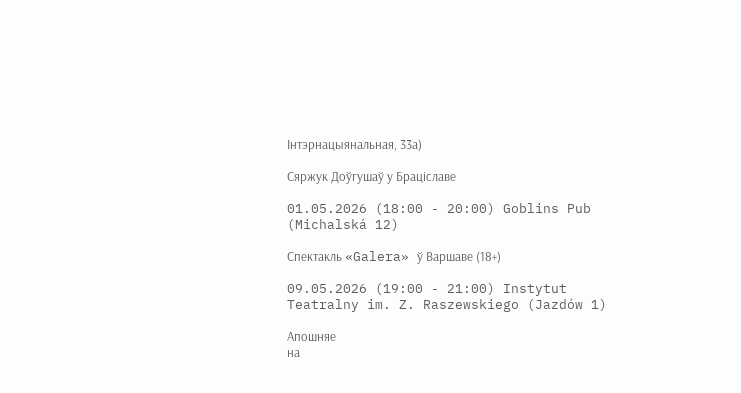Інтэрнацыянальная, 33а)

Сяржук Доўгушаў у Браціславе

01.05.2026 (18:00 - 20:00) Goblins Pub (Michalská 12)

Спектакль «Galera» ў Варшаве (18+)

09.05.2026 (19:00 - 21:00) Instytut Teatralny im. Z. Raszewskiego (Jazdów 1)

Апошняе
на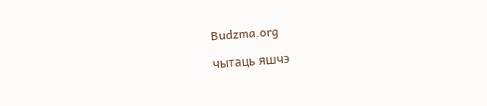Budzma.org

чытаць яшчэ